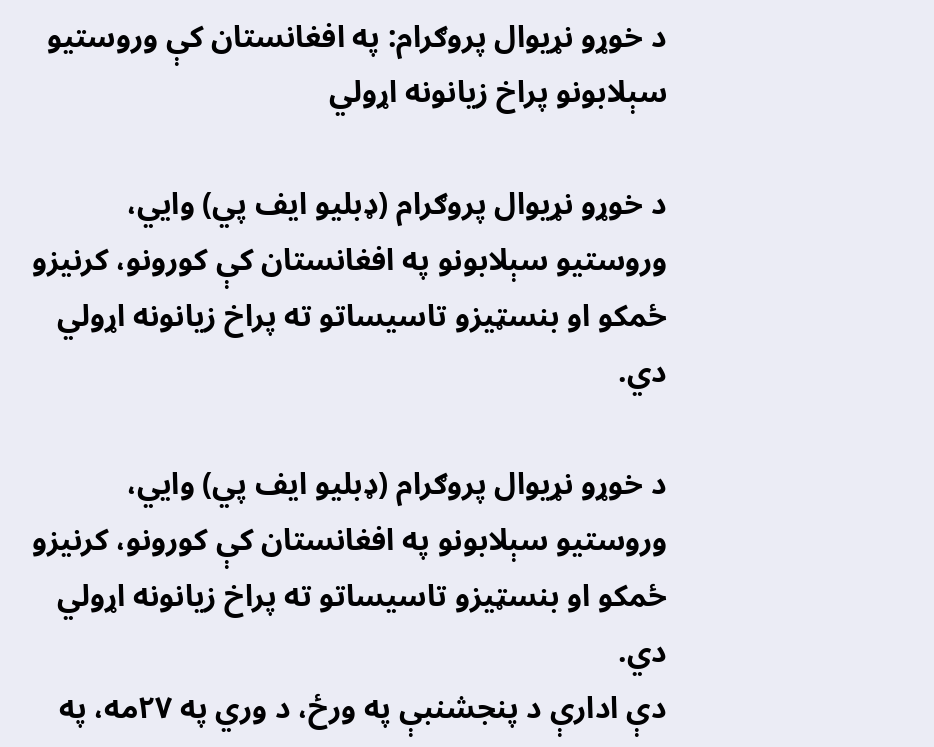د خوړو نړیوال پروګرام: په افغانستان کې وروستیو سېلابونو پراخ زیانونه اړولي

د خوړو نړیوال پروګرام (ډبلیو ایف پي) وایي، وروستیو سېلابونو په افغانستان کې کورونو، کرنیزو ځمکو او بنسټیزو تاسیساتو ته پراخ زیانونه اړولي دي.

د خوړو نړیوال پروګرام (ډبلیو ایف پي) وایي، وروستیو سېلابونو په افغانستان کې کورونو، کرنیزو ځمکو او بنسټیزو تاسیساتو ته پراخ زیانونه اړولي دي.
دې ادارې د پنجشنبې په ورځ، د وري په ۲۷مه، په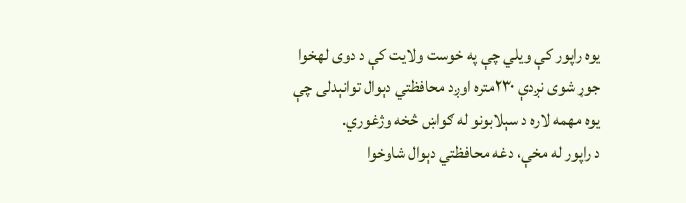یوه راپور کې ویلي چې په خوست ولایت کې د دوی لهخوا جوړ شوی نږدې ۲۳۰متره اوږد محافظتي دېوال توانېدلی چې یوه مهمه لاره د سېلابونو له ګواښ څخه وژغوري.
د راپور له مخې، دغه محافظتي دېوال شاوخوا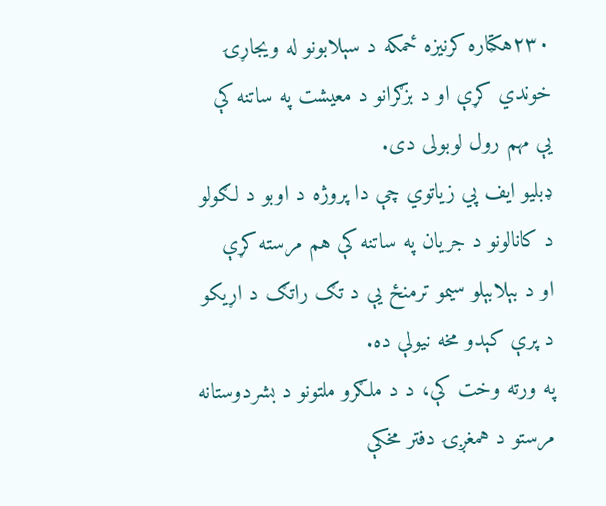۲۳۰هکټاره کرنیزه ځمکه د سېلابونو له ویجاړۍ خوندي کړې او د بزګرانو د معیشت په ساتنه کې یې مهم رول لوبولی دی.
ډبلیو ایف پي زیاتوي چې دا پروژه د اوبو د لګولو د کانالونو د جریان په ساتنه کې هم مرسته کړې او د بېلابېلو سیمو ترمنځ یې د تګ راتګ د اړیکو د پرې کېدو مخه نیولې ده.
په ورته وخت کې، د د ملګرو ملتونو د بشردوستانه مرستو د همغږۍ دفتر مخکې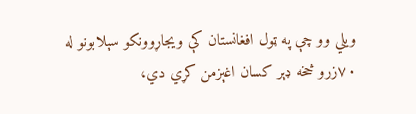ویلي وو چې په ټول افغانستان کې ویجاړوونکو سېلابونو له ۷۰زرو څخه ډېر کسان اغېزمن کړي دي،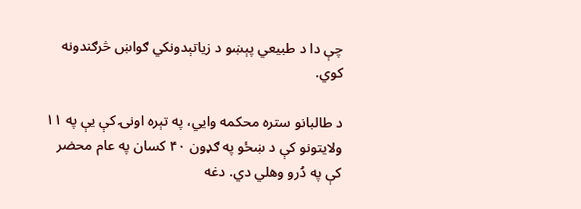چې دا د طبیعي پېښو د زیاتېدونکي ګواښ څرګندونه کوي.

د طالبانو ستره محکمه وايي، په تېره اونۍ کې یې په ۱۱ ولایتونو کې د ښځو په ګډون ۴۰ کسان په عام محضر کې په دُرو وهلي دي. دغه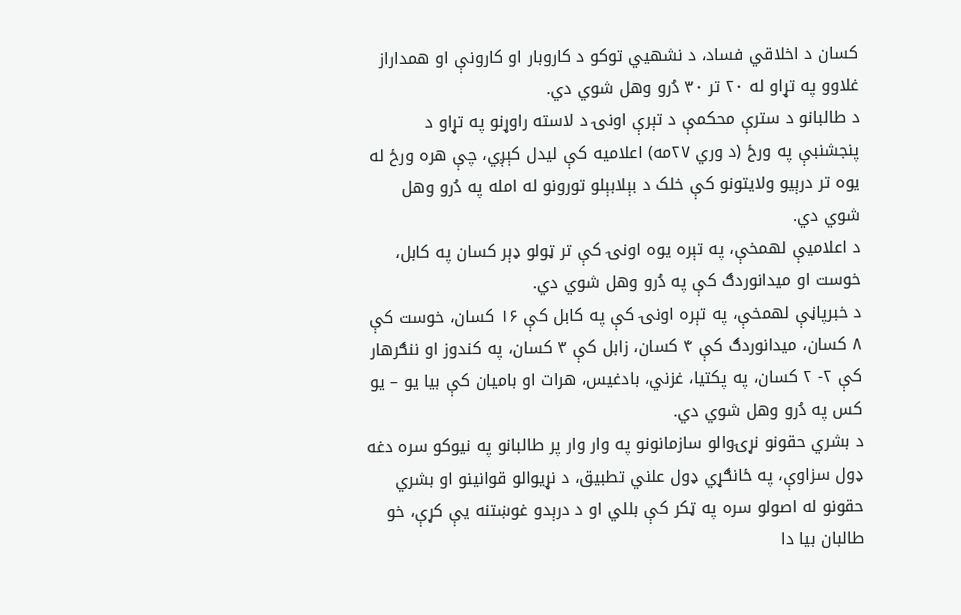کسان د اخلاقي فساد، د نشهيي توکو د کاروبار او کارونې او همداراز غلاوو په تړاو له ۲۰ تر ۳۰ دُرو وهل شوي دي.
د طالبانو د سترې محکمې د تېرې اونۍ د لاسته راوړنو په تړاو د پنجشنبې په ورځ (د وري ۲۷مه) اعلامیه کې لیدل کېږي، چې هره ورځ له یوه تر درېیو ولایتونو کې خلک د بېلابېلو تورونو له امله په دُرو وهل شوي دي.
د اعلامیې لهمخې، په تېره یوه اونۍ کې تر ټولو ډېر کسان په کابل، خوست او میدانوردګ کې په دُرو وهل شوي دي.
د خبرپاڼې لهمخې، په تېره اونۍ کې په کابل کې ۱۶ کسان، خوست کې ۸ کسان، میدانوردګ کې ۴ کسان، زابل کې ۳ کسان، په کندوز او ننګرهار کې ۲- ۲ کسان، په پکتیا، غزني، بادغیس، هرات او بامیان کې بیا یو – یو کس په دُرو وهل شوي دي.
د بشري حقونو نړۍوالو سازمانونو په وار وار پر طالبانو په نیوکو سره دغه ډول سزاوې، په ځانګړي ډول علني تطبیق، د نړیوالو قوانینو او بشري حقونو له اصولو سره په ټکر کې بللي او د درېدو غوښتنه یې کړې، خو طالبان بیا دا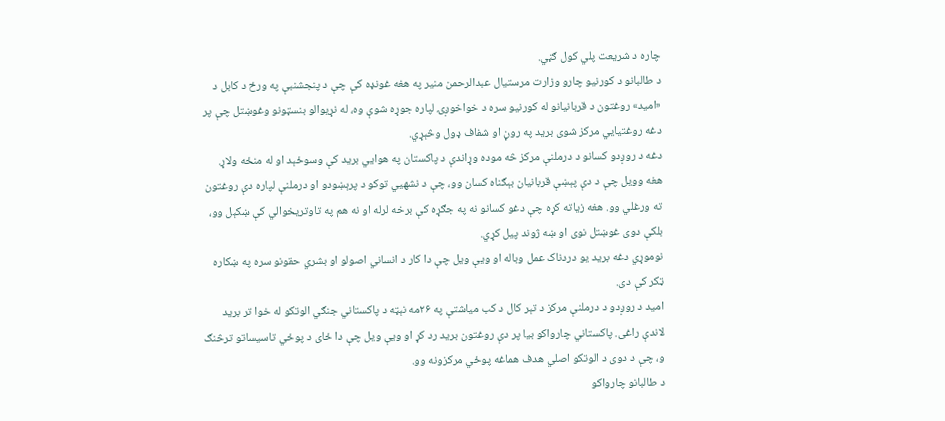چاره د شریعت پلي کول ګڼي.
د طالبانو د کورنیو چارو وزارت مرستیال عبدالرحمن منیر په هغه غونډه کې چې د پنجشنبې په ورځ د کابل د «امید» روغتون د قربانیانو له کورنیو سره د خواخوږۍ لپاره جوړه شوې وه، له نړیوالو بنسټونو وغوښتل چې پر دغه روغتیايي مرکز شوی برید په روڼ او شفاف ډول وڅېړي.
دغه د روږدو کسانو د درملنې مرکز څه موده وړاندې د پاکستان په هوايي برید کې وسوځېد او له منځه ولاړ.
هغه وویل چې د دې پېښې قربانیان بېګناه کسان وو، چې د نشهيي توکو د پرېښودو او درملنې لپاره دې روغتون ته ورغلي وو. هغه زیاته کړه چې دغو کسانو نه په جګړه کې برخه لرله او نه هم په تاوتریخوالي کې ښکېل وو، بلکې دوی غوښتل نوی او ښه ژوند پیل کړي.
نوموړي دغه برید یو دردناک عمل وباله او ویې ویل چې دا کار د انساني اصولو او بشري حقونو سره په ښکاره ټکر کې دی.
امید د روږدو د درملنې مرکز د تېر کال د کب میاشتې په ۲۶مه نېټه د پاکستاني جنګي الوتکو له خوا تر برید لاندې راغی. پاکستاني چارواکو بیا پر دې روغتون برید رد کړ او ویې ویل چې دا ځای د پوځي تاسیساتو ترڅنګ و، چې د دوی د الوتکو اصلي هدف هماغه پوځي مرکزونه وو.
د طالبانو چارواکو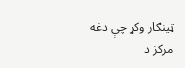ټینګار وکړ چې دغه مرکز د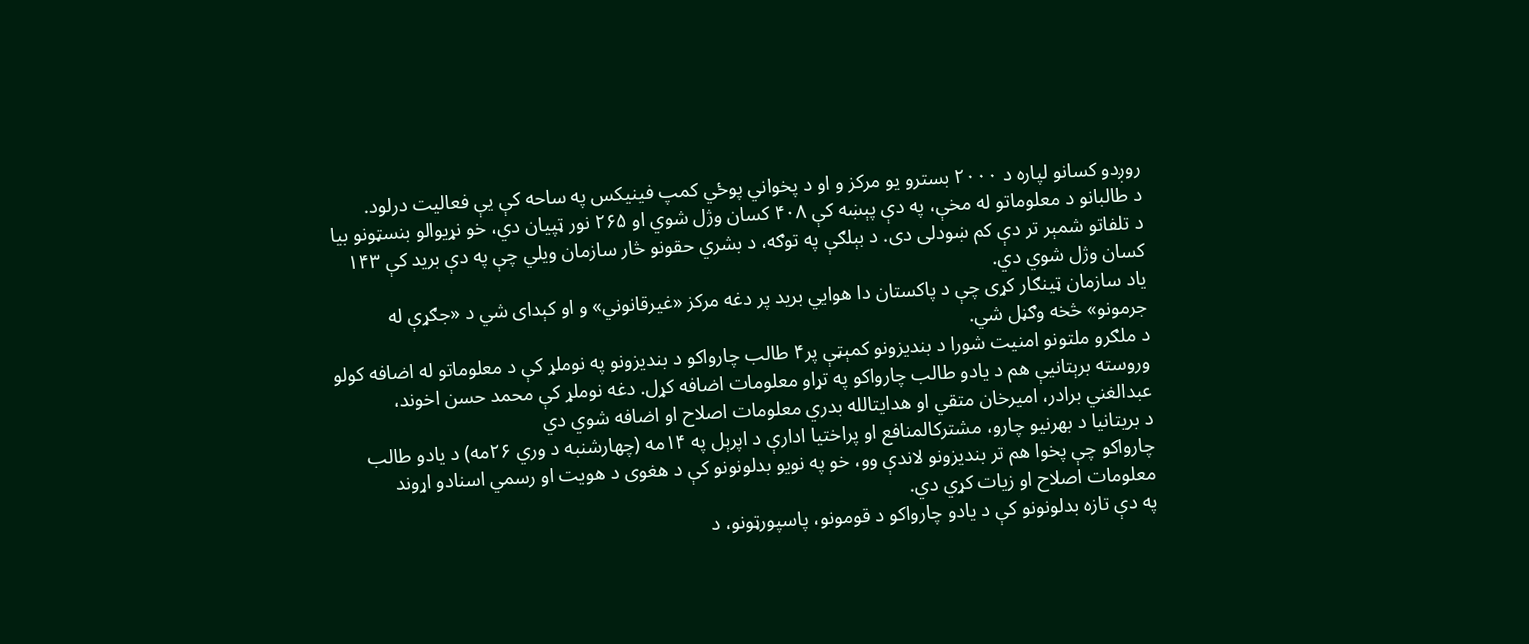روږدو کسانو لپاره د ۲۰۰۰ بسترو یو مرکز و او د پخواني پوځي کمپ فینیکس په ساحه کې یې فعالیت درلود.
د طالبانو د معلوماتو له مخې، په دې پېښه کې ۴۰۸ کسان وژل شوي او ۲۶۵ نور ټپیان دي، خو نړیوالو بنسټونو بیا د تلفاتو شمېر تر دې کم ښودلی دی. د بېلګې په توګه، د بشري حقونو څار سازمان ویلي چې په دې برید کې ۱۴۳ کسان وژل شوي دي.
یاد سازمان ټینګار کړی چې د پاکستان دا هوايي برید پر دغه مرکز «غیرقانوني» و او کېدای شي د «جګړې له جرمونو» څخه وګڼل شي.
د ملګرو ملتونو امنیت شورا د بندیزونو کمېټې پر۴ طالب چارواکو د بندیزونو په نوملړ کې د معلوماتو له اضافه کولو وروسته برېتانیې هم د یادو طالب چارواکو په تړاو معلومات اضافه کړل. دغه نوملړ کې محمد حسن اخوند، عبدالغني برادر، امیرخان متقي او هدایتالله بدري معلومات اصلاح او اضافه شوي دي
د بریتانیا د بهرنیو چارو، مشترکالمنافع او پراختیا ادارې د اپرېل په ۱۴مه (چهارشنبه د وري ۲۶مه) د یادو طالب چارواکو چې پخوا هم تر بندیزونو لاندې وو، خو په نويو بدلونونو کې د هغوی د هویت او رسمي اسنادو اړوند معلومات اصلاح او زیات کړي دي.
په دې تازه بدلونونو کې د یادو چارواکو د قومونو، پاسپورټونو، د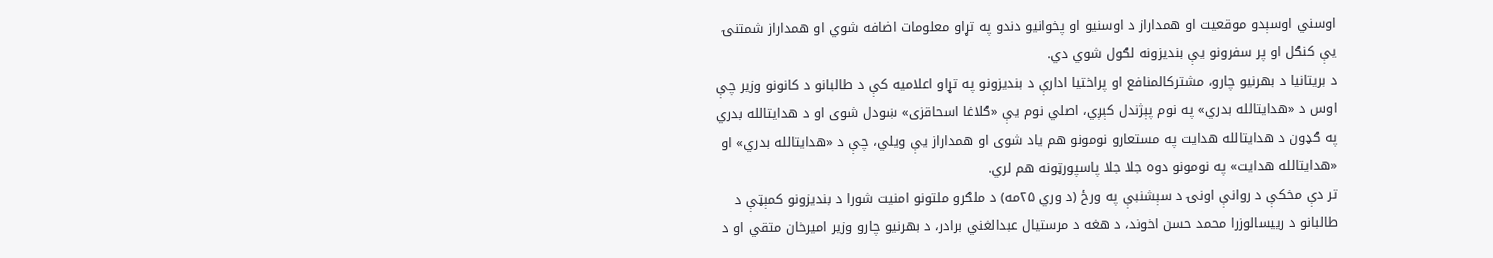اوسني اوسېدو موقعیت او همداراز د اوسنیو او پخوانیو دندو په تړاو معلومات اضافه شوي او همداراز شمتنۍ یې کنګل او پر سفرونو یې بندیزونه لګول شوي دي.
د بریتانیا د بهرنیو چارو، مشترکالمنافع او پراختیا ادارې د بندیزونو په تړاو اعلامیه کې د طالبانو د کانونو وزیر چې اوس د «هدایتالله بدري» په نوم پېژندل کېږي، اصلي نوم یې «ګلاغا اسحاقزی» ښودل شوی او د هدایتالله بدري په ګډون د هدایتالله هدایت په مستعارو نومونو هم یاد شوی او همداراز یې ویلي، چې د «هدایتالله بدري» او «هدایتالله هدایت» په نومونو دوه جلا جلا پاسپورټونه هم لري.
تر دې مخکې د روانې اونۍ د سېشنبې په ورځ (د وري ۲۵مه) د ملګرو ملتونو امنیت شورا د بندیزونو کمېټې د طالبانو د رییسالوزرا محمد حسن اخوند، د هغه د مرستیال عبدالغني برادر، د بهرنیو چارو وزیر امیرخان متقي او د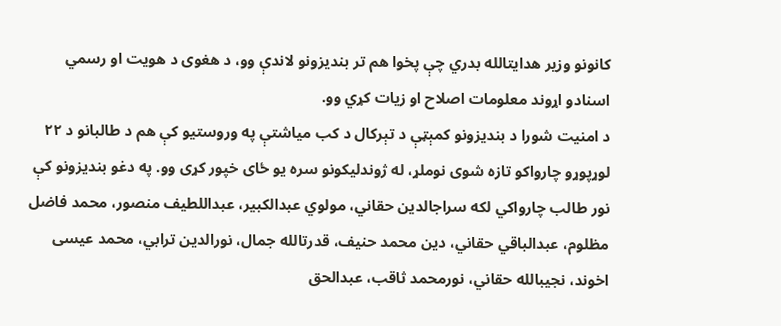کانونو وزیر هدایتالله بدري چې پخوا هم تر بندیزونو لاندې وو، د هغوی د هویت او رسمي اسنادو اړوند معلومات اصلاح او زیات کړي وو.
د امنیت شورا د بندیزونو کمېټې د تېرکال د کب میاشتې په وروستیو کې هم د طالبانو د ۲۲ لوړپوړو چارواکو تازه شوی نوملړ، له ژوندلیکونو سره یو ځای خپور کړی وو. په دغو بندیزونو کې نور طالب چارواکي لکه سراجالدین حقاني، مولوي عبدالکبیر، عبداللطیف منصور، محمد فاضل مظلوم، عبدالباقي حقاني، دین محمد حنیف، قدرتالله جمال، نورالدین ترابي، محمد عیسی اخوند، نجیبالله حقاني، نورمحمد ثاقب، عبدالحق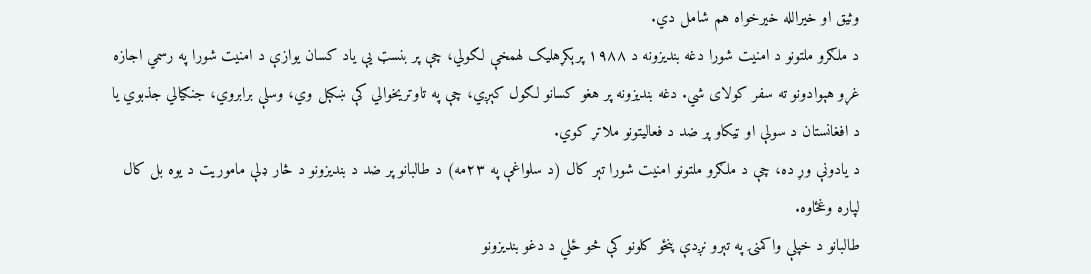وثیق او خیرالله خیرخواه هم شامل دي.
د ملګرو ملتونو د امنیت شورا دغه بندیزونه د ۱۹۸۸ پرېکړهلیک لهمخې لګولي، چې پر بنسټ یې یاد کسان یوازې د امنیت شورا په رسمي اجازه غړو هېوادونو ته سفر کولای شي. دغه بندیزونه پر هغو کسانو لګول کېږي، چې په تاوتریخوالي کې ښکېل وي، وسلې برابروي، جنګیالي جذبوي یا د افغانستان د سولې او ټیکاو پر ضد د فعالیتونو ملاتړ کوي.
د یادونې وړ ده، چې د ملګرو ملتونو امنیت شورا تېر کال (د سلواغې په ۲۳مه) د طالبانو پر ضد د بندیزونو د څار ډلې ماموریت د یوه بل کال لپاره وغځاوه.
طالبانو د خپلې واکمنۍ په تېرو نږدې پنځو کلونو کې څو ځلي د دغو بندیزونو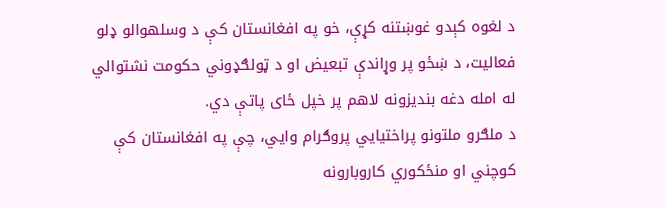د لغوه کېدو غوښتنه کړې، خو په افغانستان کې د وسلهوالو ډلو فعالیت، د ښځو پر وړاندې تبعیض او د ټولګډوني حکومت نشتوالي له امله دغه بندیزونه لاهم پر خپل ځای پاتې دي.
د ملګرو ملتونو پراختیايي پروګرام وایي، چې په افغانستان کې کوچني او منځکوري کاروبارونه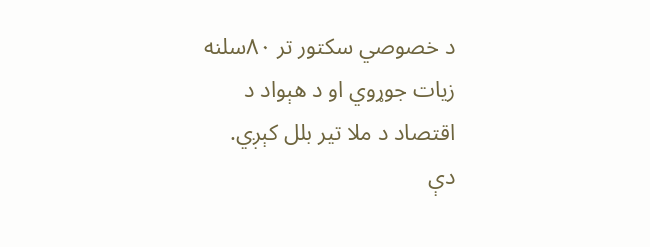د خصوصي سکتور تر ۸۰سلنه زیات جوړوي او د هېواد د اقتصاد د ملا تیر بلل کېږي.
دې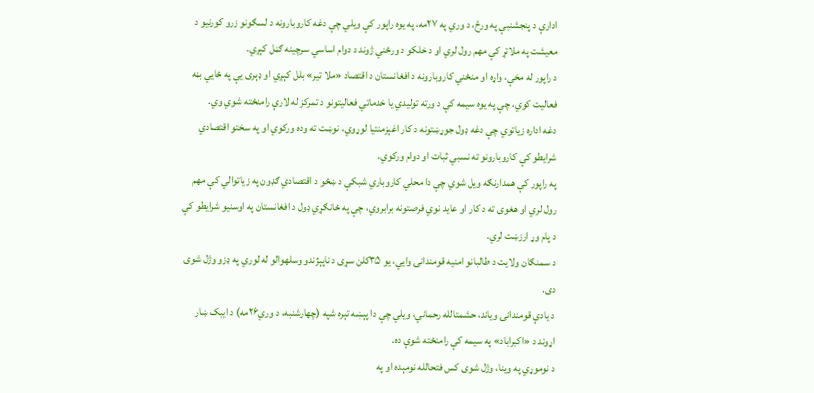ادارې د پنجشنبې په ورځ، د وري په ۲۷مه، په یوه راپور کې ویلي چې دغه کاروبارونه د لسګونو زرو کورنیو د معیشت په ملاتړ کې مهم رول لري او د خلکو د ورځني ژوند د دوام اساسي سرچینه ګڼل کېږي.
د راپور له مخې، واړه او منځني کاروبارونه د افغانستان د اقتصاد «ملا تیر» بلل کېږي او ډېری یې په ځایي بڼه فعالیت کوي، چې په یوه سیمه کې د ورته تولیدي یا خدماتي فعالیتونو د تمرکز له لارې رامنځته شوي وي.
دغه اداره زیاتوي چې دغه ډول جوړښتونه د کار اغېزمنتیا لوړوي، نوښت ته وده ورکوي او په سختو اقتصادي شرایطو کې کاروبارونو ته نسبي ثبات او دوام ورکوي.
په راپور کې همدارنګه ویل شوي چې دا محلي کاروباري شبکې د ښځو د اقتصادي ګډون په زیاتوالي کې مهم رول لري او هغوی ته د کار او عاید نوي فرصتونه برابروي، چې په ځانګړي ډول د افغانستان په اوسنیو شرایطو کې د پام وړ ارزښت لري.
د سمنګان ولایت د طالبانو امنیه قومندانۍ وایي، یو ۳۵کلن سړی د ناپېژندو وسلهوالو له لوري په ډزو وژل شوی دی.
د یادې قومندانۍ ویاند، حشمتالله رحماني، ویلي چې دا پېښه تېره شپه (چهارشنبه، د وري۲۶مه) د ایبک ښار اړوند د «اکبراباد» په سیمه کې رامنځته شوې ده.
د نوموړي په وینا، وژل شوی کس فتحالله نومېده او په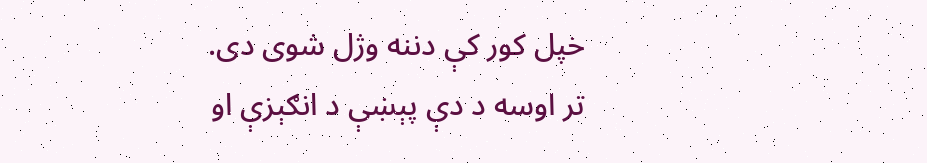خپل کور کې دننه وژل شوی دی.
تر اوسه د دې پېښې د انګېزې او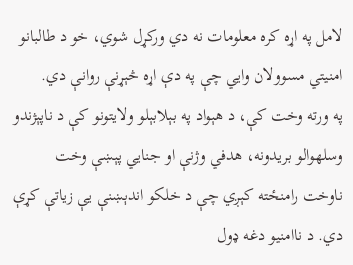لامل په اړه کره معلومات نه دي ورکړل شوي، خو د طالبانو امنیتي مسوولان وایي چې په دې اړه څېړنې روانې دي.
په ورته وخت کې، د هېواد په بېلابېلو ولایتونو کې د ناپېژندو وسلهوالو بریدونه، هدفي وژنې او جنايي پېښې وخت ناوخت رامنځته کېږي چې د خلکو اندېښنې یې زیاتې کړې دي. د ناامنیو دغه ډول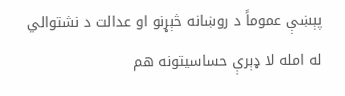پېښې عموماً د روښانه څېړنو او عدالت د نشتوالي له امله لا ډېرې حساسیتونه هم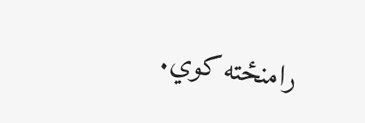رامنځته کوي.